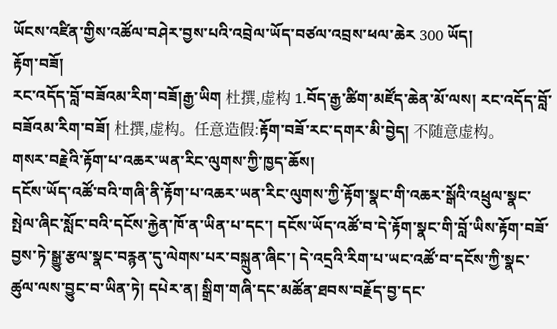ཡོངས་འཛིན་གྱིས་འཚོལ་བཤེར་བྱས་པའི་འབྲེལ་ཡོད་བཙལ་འབྲས་ཕལ་ཆེར 300 ཡོད།
རྟོག་བཟོ།
རང་འདོད་བློ་བཟོའམ་རིག་བཟོ།རྒྱ་ཡིག 杜撰,虚构 1.བོད་རྒྱ་ཚིག་མཛོད་ཆེན་མོ་ལས། རང་འདོད་བློ་བཟོའམ་རིག་བཟོ། 杜撰,虚构。任意造假:རྟོག་བཟོ་རང་དགར་མི་བྱེད། 不随意虚构。
གསར་བརྗེའི་རྟོག་པ་འཆར་ཡན་རིང་ལུགས་ཀྱི་ཁྱད་ཆོས།
དངོས་ཡོད་འཚོ་བའི་གཞི་ནི་རྟོག་པ་འཆར་ཡན་རིང་ལུགས་ཀྱི་རྟོག་སྣང་གི་འཆར་སྒོའི་འཕྲུལ་སྣང་སྤེལ་ཞིང་སློང་བའི་དངོས་རྐྱེན་ཁོ་ན་ཡིན་པ་དང་། དངོས་ཡོད་འཚོ་བ་དེ་རྟོག་སྣང་གི་བློ་ཡིས་རྟོག་བཟོ་བྱས་ཏེ་སྒྱུ་རྩལ་སྣང་བརྙན་དུ་ལེགས་པར་བསྐྲུན་ཞིང་། དེ་འདྲའི་རིག་པ་ཡང་འཚོ་བ་དངོས་ཀྱི་སྣང་ཚུལ་ལས་བྱུང་བ་ཡིན་ཏེ། དཔེར་ན། སྒྲིག་གཞི་དང་མཚོན་ཐབས་བརྗོད་བྱ་དང་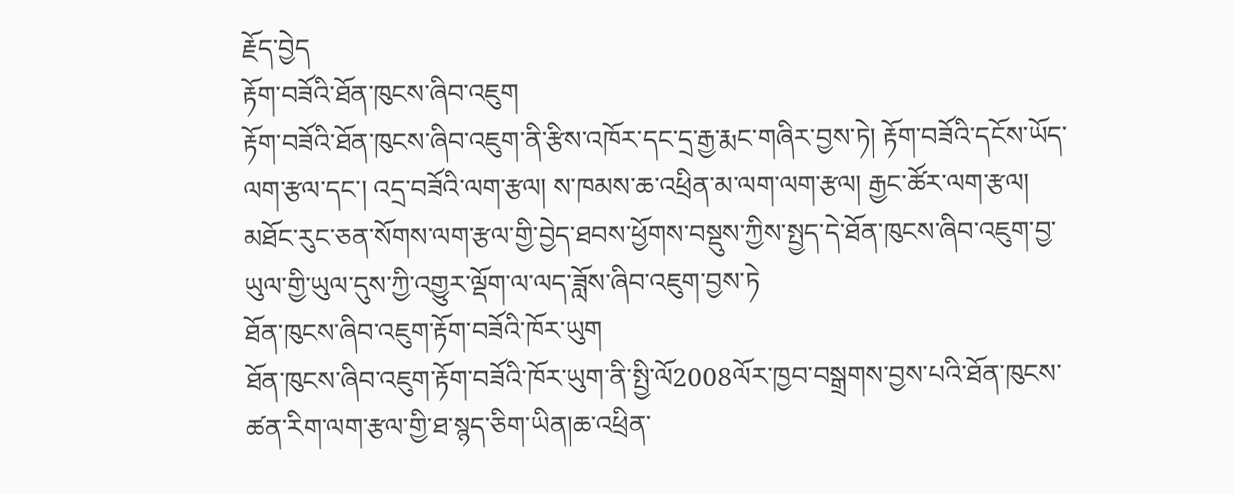རྗོད་བྱེད
རྟོག་བཟོའི་ཐོན་ཁུངས་ཞིབ་འཇུག
རྟོག་བཟོའི་ཐོན་ཁུངས་ཞིབ་འཇུག་ནི་རྩིས་འཁོར་དང་དྲ་རྒྱ་རྨང་གཞིར་བྱས་ཏེ། རྟོག་བཟོའི་དངོས་ཡོད་ལག་རྩལ་དང་། འདྲ་བཟོའི་ལག་རྩལ། ས་ཁམས་ཆ་འཕྲིན་མ་ལག་ལག་རྩལ། རྒྱང་ཚོར་ལག་རྩལ། མཐོང་རུང་ཅན་སོགས་ལག་རྩལ་གྱི་བྱེད་ཐབས་ཕྱོགས་བསྡུས་ཀྱིས་སྤྱད་དེ་ཐོན་ཁུངས་ཞིབ་འཇུག་བྱ་ཡུལ་གྱི་ཡུལ་དུས་ཀྱི་འགྱུར་ལྡོག་ལ་ལད་ཟློས་ཞིབ་འཇུག་བྱས་ཏེ
ཐོན་ཁུངས་ཞིབ་འཇུག་རྟོག་བཟོའི་ཁོར་ཡུག
ཐོན་ཁུངས་ཞིབ་འཇུག་རྟོག་བཟོའི་ཁོར་ཡུག་ནི་སྤྱི་ལོ2008ལོར་ཁྱབ་བསྒྲགས་བྱས་པའི་ཐོན་ཁུངས་ཚན་རིག་ལག་རྩལ་གྱི་ཐ་སྙད་ཅིག་ཡིན།ཆ་འཕྲིན་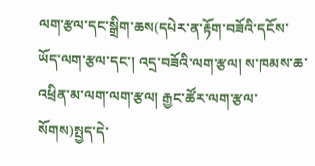ལག་རྩལ་དང་སྒྲིག་ཆས(དཔེར་ན་རྟོག་བཟོའི་དངོས་ཡོད་ལག་རྩལ་དང་། འདྲ་བཟོའི་ལག་རྩལ། ས་ཁམས་ཆ་འཕྲིན་མ་ལག་ལག་རྩལ། རྒྱང་ཚོར་ལག་རྩལ་སོགས)སྤྱད་དེ་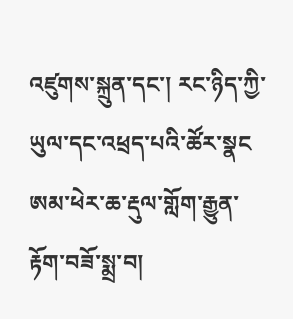འཛུགས་སྐྲུན་དང་། རང་ཉིད་ཀྱི་ཡུལ་དང་འཕྲད་པའི་ཚོར་སྣང
ཨམ་ཕེར་ཆ་རྡུལ་གློག་རྒྱུན་རྟོག་བཟོ་སྨྲ་བ།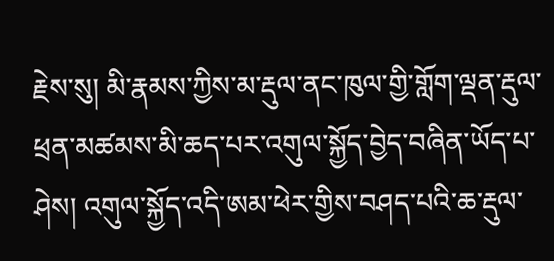རྗེས་སུ། མི་རྣམས་ཀྱིས་མ་རྡུལ་ནང་ཁུལ་གྱི་གློག་ལྡན་རྡུལ་ཕྲན་མཚམས་མི་ཆད་པར་འགུལ་སྐྱོད་བྱེད་བཞིན་ཡོད་པ་ཤེས། འགུལ་སྐྱོད་འདི་ཨམ་ཕེར་གྱིས་བཤད་པའི་ཆ་རྡུལ་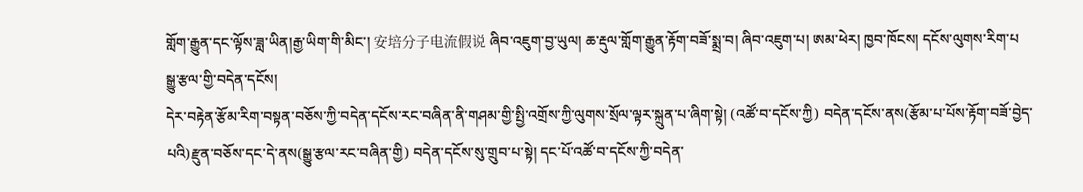གློག་རྒྱུན་དང་ལྟོས་ཟླ་ཡིན།རྒྱ་ཡིག་གི་མིང་། 安培分子电流假说 ཞིབ་འཇུག་བྱ་ཡུལ། ཆ་རྡུལ་གློག་རྒྱུན་རྟོག་བཟོ་སྨྲ་བ། ཞིབ་འཇུག་པ། ཨམ་ཕེར། ཁྱབ་ཁོངས། དངོས་ལུགས་རིག་པ
སྒྱུ་རྩལ་གྱི་བདེན་དངོས།
དེར་བརྟེན་རྩོམ་རིག་བསྟན་བཅོས་ཀྱི་བདེན་དངོས་རང་བཞིན་ནི་གཤམ་གྱི་སྤྱི་འགྲོས་ཀྱི་ལུགས་སྲོལ་ལྟར་སྐྲུན་པ་ཞིག་སྟེ། (འཚོ་བ་དངོས་ཀྱི) བདེན་དངོས་ནས(རྩོམ་པ་པོས་རྟོག་བཟོ་བྱེད་པའི)རྫུན་བཅོས་དང་དེ་ནས(སྒྱུ་རྩལ་རང་བཞིན་གྱི) བདེན་དངོས་སུ་གྲུབ་པ་སྟེ། དང་པོ་འཚོ་བ་དངོས་ཀྱི་བདེན་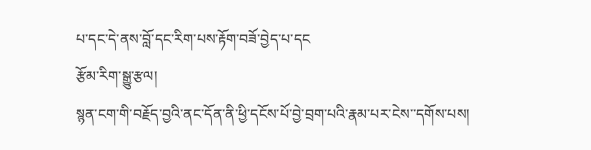པ་དང་དེ་ནས་བློ་དང་རིག་པས་རྟོག་བཟོ་བྱེད་པ་དང
རྩོམ་རིག་སྒྱུ་རྩལ།
སྙན་ངག་གི་བརྗོད་བྱའི་ནང་དོན་ནི་ཕྱི་དངོས་པོ་བྱེ་བྲག་པའི་རྣམ་པར་ངེས་་དགོས་པས།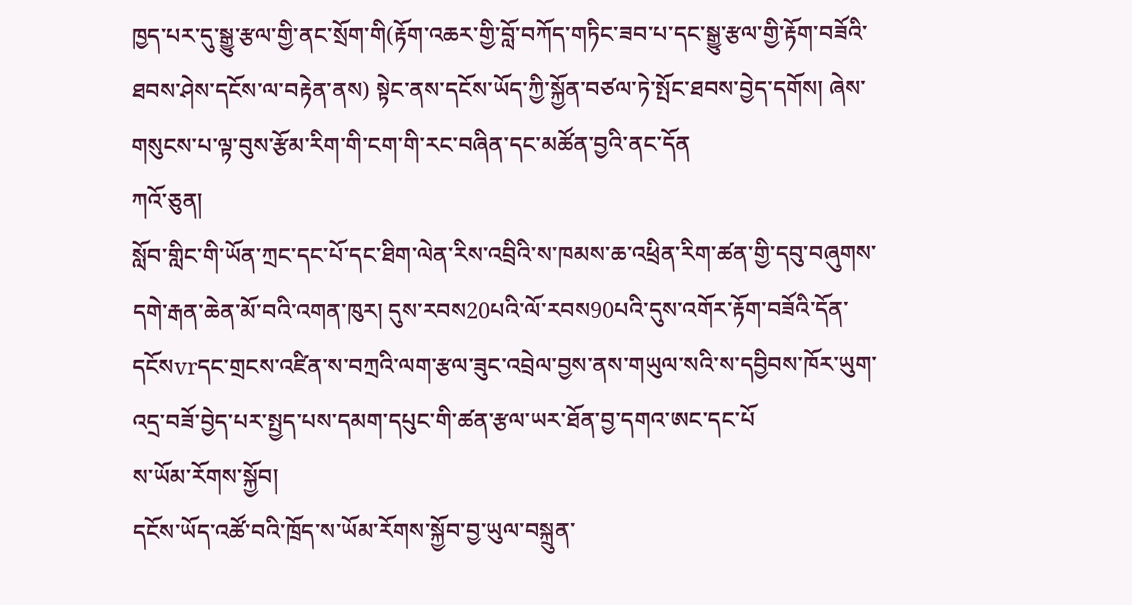ཁྱད་པར་དུ་སྒྱུ་རྩལ་གྱི་ནང་སྲོག་གི(རྟོག་འཆར་གྱི་བློ་བཀོད་གཏིང་ཟབ་པ་དང་སྒྱུ་རྩལ་གྱི་རྟོག་བཟོའི་ཐབས་ཤེས་དངོས་ལ་བརྟེན་ནས) སྟེང་ནས་དངོས་ཡོད་ཀྱི་སྐྱོན་བཙལ་ཏེ་སྤོང་ཐབས་བྱེད་དགོས། ཞེས་གསུངས་པ་ལྟ་བུས་རྩོམ་རིག་གི་ངག་གི་རང་བཞིན་དང་མཚོན་བྱའི་ནང་དོན
ཀའོ་ཅུན།
སློབ་གླིང་གི་ཡོན་ཀྲང་དང་པོ་དང་ཐིག་ལེན་རིས་འབྲིའི་ས་ཁམས་ཆ་འཕྲིན་རིག་ཚན་གྱི་དབུ་བཞུགས་དགེ་རྒན་ཆེན་མོ་བའི་འགན་ཁུར། དུས་རབས20པའི་ལོ་རབས90པའི་དུས་འགོར་རྟོག་བཟོའི་དོན་དངོསvrདང་གྲངས་འཛིན་ས་བཀྲའི་ལག་རྩལ་ཟུང་འབྲེལ་བྱས་ནས་གཡུལ་སའི་ས་དབྱིབས་ཁོར་ཡུག་འདྲ་བཟོ་བྱེད་པར་སྤྱད་པས་དམག་དཔུང་གི་ཚན་རྩལ་ཡར་ཐོན་བྱ་དགའ་ཨང་དང་པོ
ས་ཡོམ་རོགས་སྐྱོབ།
དངོས་ཡོད་འཚོ་བའི་ཁྲོད་ས་ཡོམ་རོགས་སྐྱོབ་བྱ་ཡུལ་བསྐྲུན་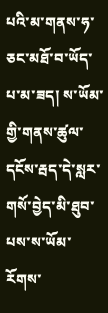པའི་མ་གནས་ཧ་ཅང་མཐོ་བ་ཡོད་པ་མ་ཟད། ས་ཡོམ་གྱི་གནས་ཚུལ་དངོས་རྦད་དེ་སླར་གསོ་བྱེད་མི་ཐུབ་པས་ས་ཡོམ་རོགས་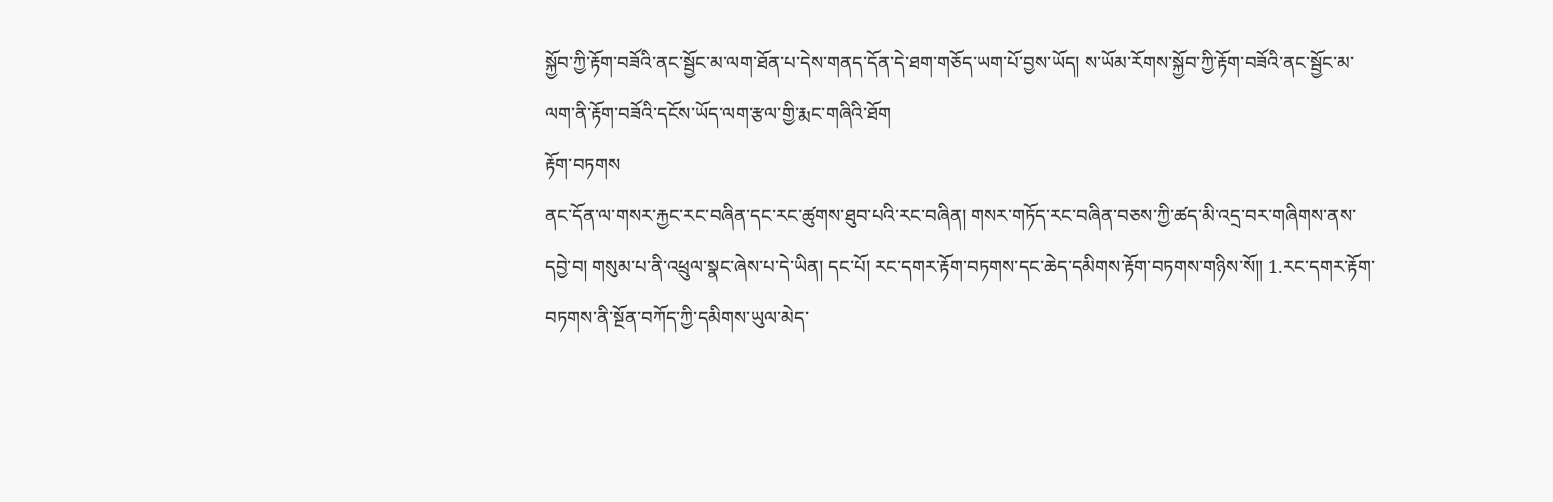སྐྱོབ་ཀྱི་རྟོག་བཟོའི་ནང་སྦྱོང་མ་ལག་ཐོན་པ་དེས་གནད་དོན་དེ་ཐག་གཅོད་ཡག་པོ་བྱས་ཡོད། ས་ཡོམ་རོགས་སྐྱོབ་ཀྱི་རྟོག་བཟོའི་ནང་སྦྱོང་མ་ལག་ནི་རྟོག་བཟོའི་དངོས་ཡོད་ལག་རྩལ་གྱི་རྨང་གཞིའི་ཐོག
རྟོག་བཏགས
ནང་དོན་ལ་གསར་རྐྱང་རང་བཞིན་དང་རང་ཚུགས་ཐུབ་པའི་རང་བཞིན། གསར་གཏོད་རང་བཞིན་བཅས་ཀྱི་ཚད་མི་འདྲ་བར་གཞིགས་ནས་དབྱེ་བ། གསུམ་པ་ནི་འཕྲུལ་སྣང་ཞེས་པ་དེ་ཡིན། དང་པོ། རང་དགར་རྟོག་བཏགས་དང་ཆེད་དམིགས་རྟོག་བཏགས་གཉིས་སོ༎ 1.རང་དགར་རྟོག་བཏགས་ནི་སྔོན་བཀོད་ཀྱི་དམིགས་ཡུལ་མེད་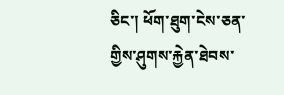ཅིང་། ཕོག་ཐུག་ངེས་ཅན་གྱིས་ཤུགས་རྐྱེན་ཐེབས་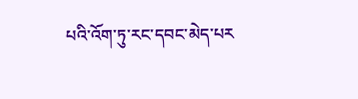པའི་འོག་ཏུ་རང་དབང་མེད་པར